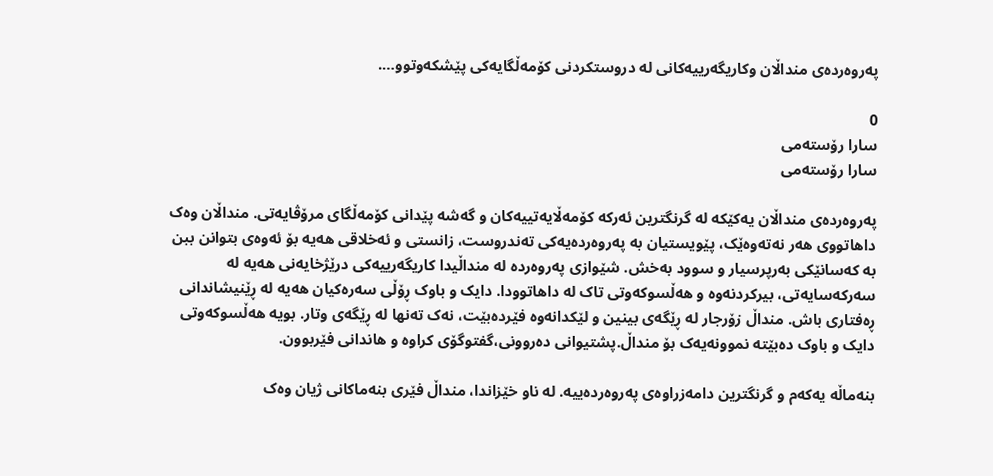پەروەردەی منداڵان وکاریگەرییەکانی لە دروستکردنی کۆمەڵگایەکی پێشکەوتوو….

0
سارا رۆستەمی
سارا رۆستەمی

پەروەردەی منداڵان یەکێکە لە گرنگترین ئەرکە کۆمەڵایەتییەکان و گەشە پێدانی کۆمەڵگای مرۆڤایەتی. منداڵان وەک داهاتووی هەر نەتەوەێک، پێویستیان بە پەروەردەیەکی تەندروست، زانستی و ئەخلاقی هەیە بۆ ئەوەی بتوانن ببن بە کەسانێکی بەرپرسیار و سوود بەخش. شێوازی پەروەردە لە منداڵیدا کاریگەرییەکی درێژخایەنی هەیە لە سەرکەسایەتی، بیرکردنەوە و هەڵسوکەوتی تاک لە داهاتوودا. دایک و باوک ڕۆڵی سەرەکیان هەیە لە ڕێنیشاندانی ڕەفتاری باش. منداڵ زۆرجار لە ڕێگەی بینین و لێکدانەوە فێردەبێت، نەک تەنها لە ڕێگەی وتار. بویە هەڵسوکەوتی دایک و باوک دەبێتە نموونەیەک بۆ منداڵ.پشتیوانی دەروونی،گفتوگۆی کراوە و هاندانی فێربوون.

بنەماڵە یەکەم و گرنگترین دامەزراوەی پەروەردەییە. لە ناو خێزاندا، منداڵ فێری بنەماکانی ژیان وەک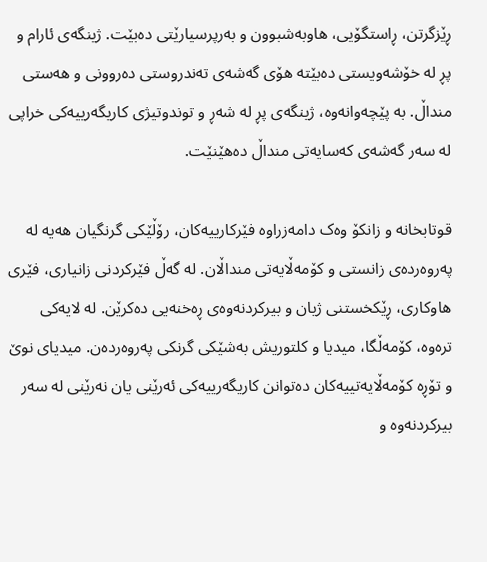ڕێزگرتن، ڕاستگۆیی، هاوبەشبوون و بەرپرسیارێتی دەبێت. ژینگەی ئارام و پڕ لە خۆشەویستی دەبێتە هۆی گەشەی تەندروستی دەروونی و هەستی منداڵ. بە پێچەوانەوە، ژینگەی پڕ لە شەڕ و توندوتیژی کاریگەرییەکی خراپی لە سەر گەشەی کەسایەتی منداڵ دەهێنێت.

قوتابخانە و زانکۆ وەک دامەزراوە فێرکارییەکان، رۆڵێکی گرنگیان هەیە لە پەروەردەی زانستی و کۆمەڵایەتی منداڵان. لە گەڵ فێرکردنی زانیاری، فێری هاوکاری، ڕێکخستنی ژیان و بیرکردنەوەی ڕەخنەیی دەکرێن. لە لایەکی ترەوە، کۆمەڵگا، میدیا و کلتوریش بەشێکی گرنکی پەروەردەن. میدیای نوێ و تۆڕە کۆمەڵایەتییەکان دەتوانن کاریگەرییەکی ئەرێنی یان نەرێنی لە سەر بیرکردنەوە و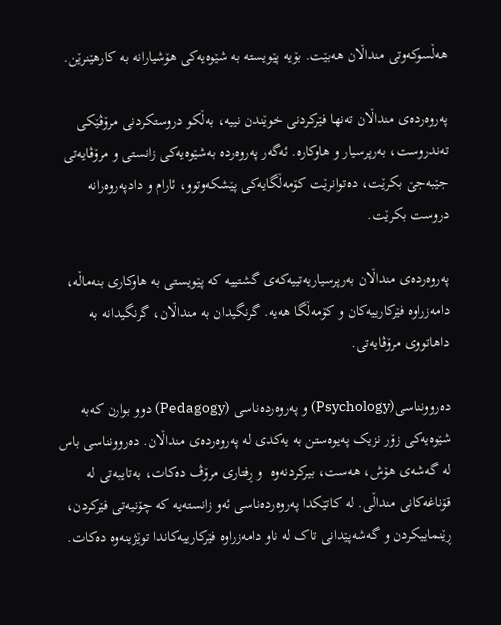هەڵسوکەوتی منداڵان هەبێت. بۆیە پێویستە بە شێوەیەکی هۆشیارانە بە کارهێنرێن.

پەروەردەی منداڵان تەنها فێرکردنی خوێندن نییە، بەڵکو دروستکردنی مرۆڤێکی تەندروست، بەرپرسیار و هاوکارە. ئەگەر پەروەردە بەشێوەیەکی زانستی و مرۆڤایەتی جێبەجێ بکرێت، دەتوانرێت کۆمەڵگایەکی پێشکەوتوو، ئارام و دادپەروەرانە دروست بکرێت.

پەروەردەی منداڵان بەرپرسیاریەتییەکەی گشتییە کە پێویستی بە هاوکاری بنەماڵە، دامەزراوە فێرکارییەکان و کۆمەڵگا هەیە. گرنگیدان بە منداڵان، گرنگیدانە بە داهاتووی مرۆڤایەتی.

دەروونناسی(Psychology) و پەروەردەناسی (Pedagogy) دوو بوارن کەبە شێوەیەکی زۆر نزیک پەیوەستن بە یەکدی لە پەروەردەی منداڵان. دەروونناسی باس لە گەشەی هۆش، هەست، بیرکردنەوە  و ڕفتاری مرۆڤ دەکات، بەتایبەتی لە قۆناغەکانی منداڵی. لە کاتێکدا پەروەردەناسی ئەو زانستەیە کە چۆنیەتی فێرکردن، ڕێنماییکردن و گەشەپێدانی تاک لە ناو دامەزراوە فێرکارییەکاندا توێژینەوە دەکات.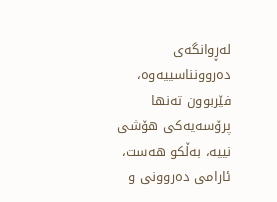لەڕوانگەی دەروونناسییەوە، فێربوون تەنها پرۆسەیەکی هۆشی نییە، بەڵکو هەست، ئارامی دەروونی و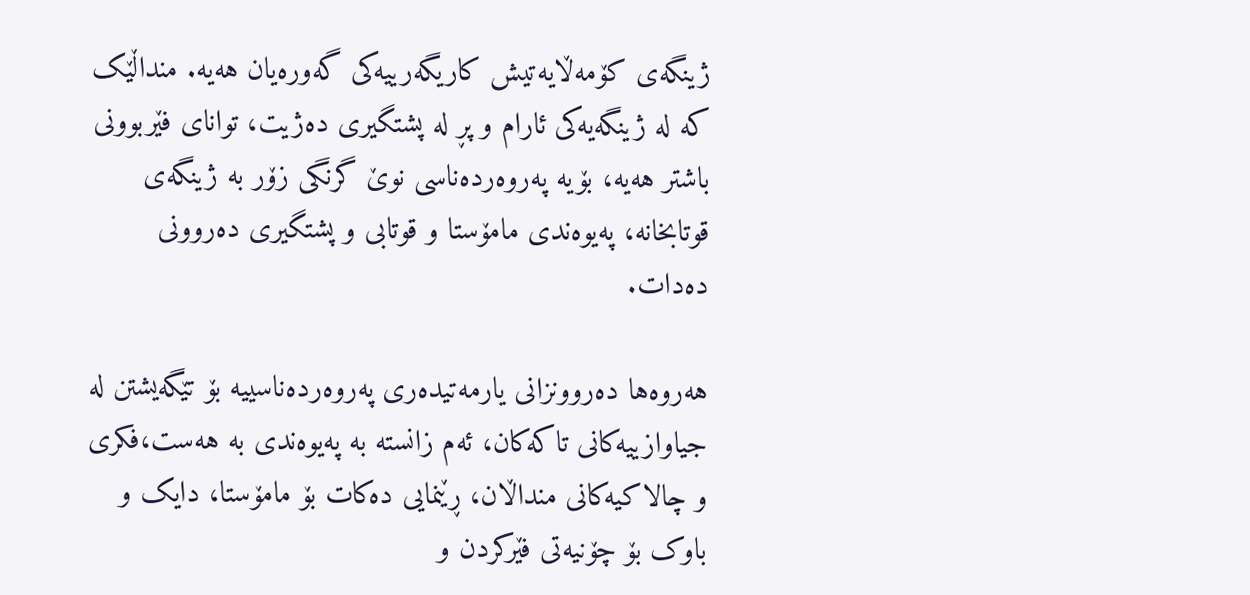ژینگەی کۆمەڵایەتیش کاریگەرییەکی گەورەیان هەیە. منداڵێک کە لە ژینگەیەکی ئارام و پڕ لە پشتگیری دەژیت، توانای فێربوونی باشتر هەیە، بۆیە پەروەردەناسی نوێ گرنگی زۆر بە ژینگەی قوتابخانە، پەیوەندی مامۆستا و قوتابی و پشتگیری دەروونی دەدات.

هەروەها دەروونزانی یارمەتیدەری پەروەردەناسییە بۆ تێگەیشتن لە جیاوازییەکانی تاکەکان، ئەم زانستە بە پەیوەندی بە هەست،فکری و چالاکیەکانی منداڵان، ڕێنمایی دەکات بۆ مامۆستا، دایک و باوک بۆ چۆنیەتی فێرکردن و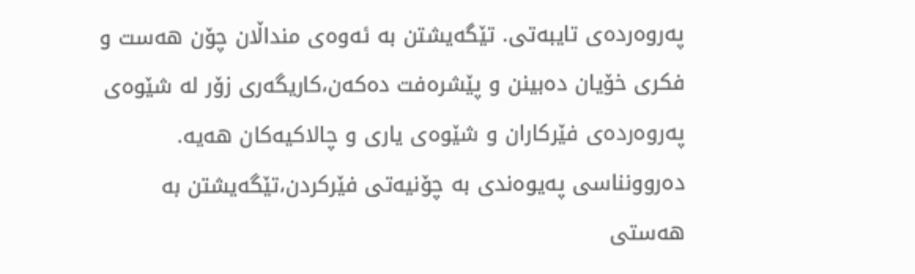پەروەردەی تایبەتی. تێگەیشتن بە ئەوەی منداڵان چۆن هەست و فکری خۆیان دەبینن و پێشرەفت دەکەن،کاریگەری زۆر لە شێوەی پەروەردەی فێرکاران و شێوەی یاری و چالاکیەکان هەیە. دەروونناسی پەیوەندی بە چۆنیەتی فێرکردن،تێگەیشتن بە هەستی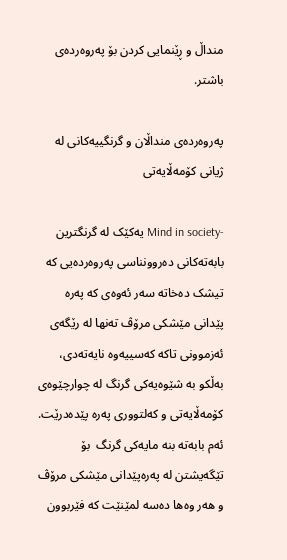منداڵ و ڕێنمایی کردن بۆ پەروەردەی باشتر.

پەروەردەی منداڵان و گرنگییەکانی لە ژیانی کۆمەڵایەتی

-Mind in society یەکێک لە گرنگترین بابەتەکانی دەروونناسی پەروەردەیی کە تیشک دەخاتە سەر ئەوەی کە پەرە پێدانی مێشکی مرۆڤ تەنها لە رێگەی ئەزموونی تاکە کەسییەوە نایەتەدی، بەڵکو بە شێوەیەکی گرنگ لە چوارچێوەی کۆمەڵایەتی و کەلتووری پەرە پێدەدرێت. ئەم بابەتە بنە مایەکی گرنگ  بۆ تێگەیشتن لە پەرەپێدانی مێشکی مرۆڤ و هەر وەها دەسە لمێنێت کە فێربوون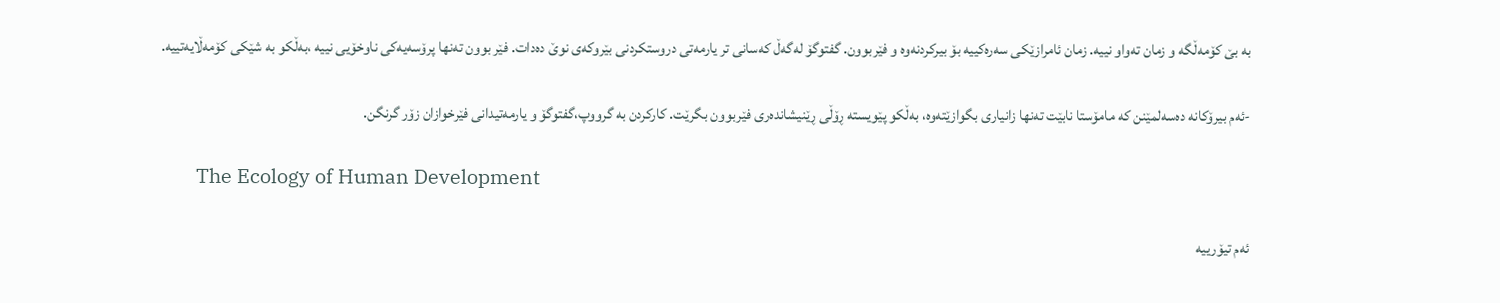بە بێ کۆمەڵگە و زمان تەواو نییە. زمان ئامرازێکی سەرەکییە بۆ بیرکردنەوە و فێربوون. گفتوگۆ لەگەڵ کەسانی تر یارمەتی دروستکردنی بێروکەی نوێ دەدات. فێر بوون تەنها پرۆسەیەکی ناوخۆیی نییە ،بەڵکو بە شێکی کۆمەڵایەتییە.

-ئەم بیرۆکانە دەسەلمێنن کە مامۆستا نابێت تەنها زانیاری بگوازێتەوە، بەڵکو پێویستە ڕۆڵی ڕێنیشاندەری فێربوون بگرێت. کارکردن بە گرووپ،گفتوگۆ و یارمەتیدانی فێرخوازان زۆر گرنگن.

       The Ecology of Human Development

ئەم تیۆرییە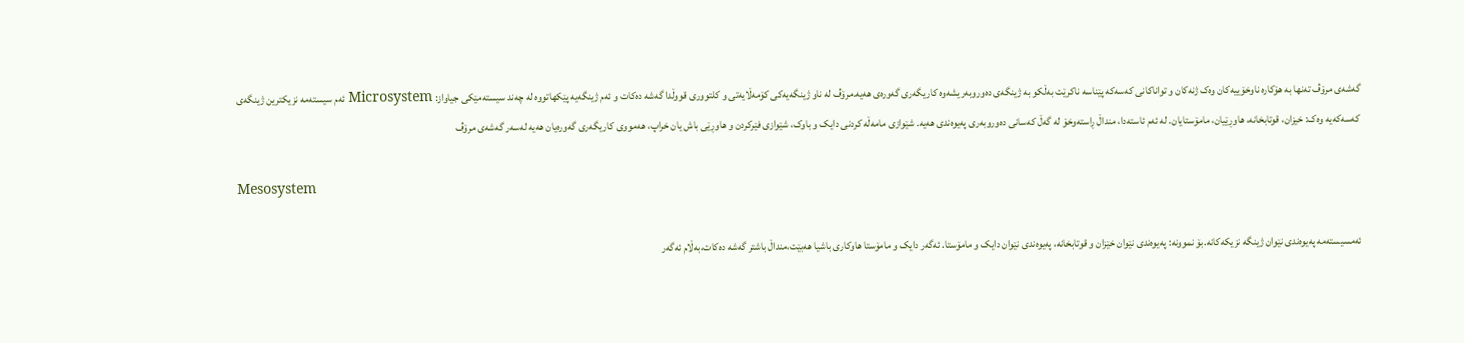گەشەی مرۆڤ تەنها بە هۆکارە ناوخۆییەکان وەک ژنەکان و تواناکانی کەسەکە پێناسە ناکرێت بەڵکو بە ژینگەی دەوروبەریشەوە کاریگەری گەورەی هەیه.مرۆڤ لە ناو ژینگەیەکی کۆمەڵایەتی و کلتووری قووڵدا گەشە دەکات و ئەم ژینگەیە پێکهاتووە لە چەند سیستەمێکی جیاواز: Microsystem ئەم سیستەمە نزیکترین ژینگەی کەسەکەیە وەک: خیزان، قوتابخانە، هاوڕێیان، مامۆستایان. لە ئەم ئاستەدا، منداڵ ڕاستەوخۆ لە گەڵ کەسانی دەوروبەری پەیوەندی هەیە. شێوازی مامەڵە کردنی دایک و باوک، شێوازی فێرکردن و هاوڕێی باش یان خراپ، هەمووی کاریگەری گەورەیان هەیە لەسەر گەشەی مرۆڤ

Mesosystem

ئەمسیستەمە پەیوەندی نێوان ژینگە نزیکەکانە.بۆ نموونە: پەیوەندی نێوان خێزان و قوتابخانە، پەیوەندی نێوان دایک و مامۆستا. ئەگەر دایک و مامۆستا هاوکاری باشیا هەبێت،منداڵ باشتر گەشە دەکات،بەڵام ئەگەر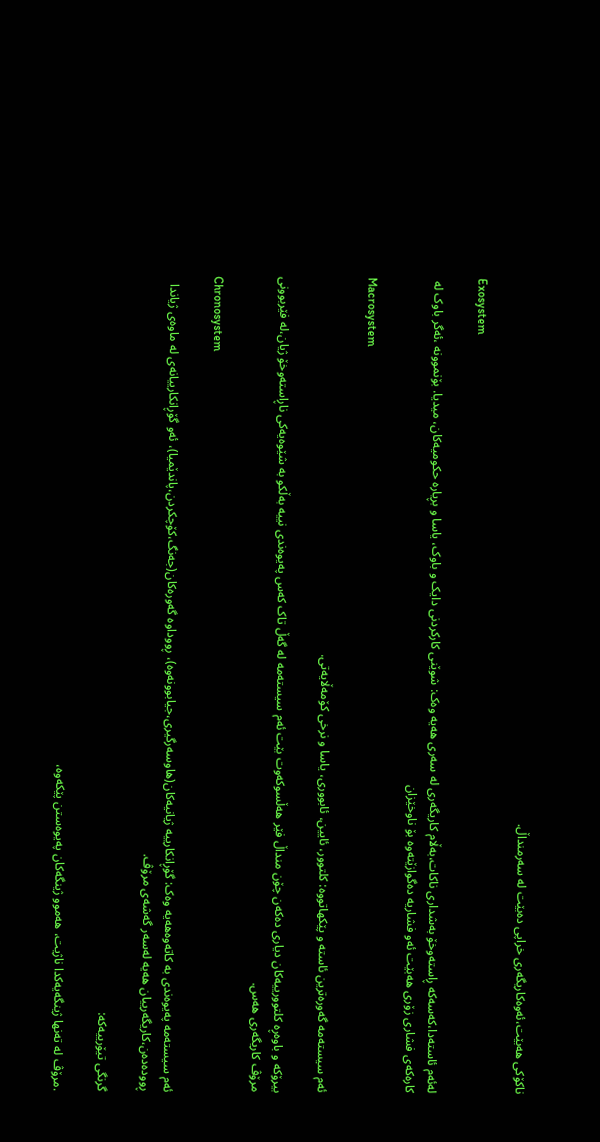ناکۆکی هەبێت،ئەوەکاریگەری خراپی دەبێت لە سەرمنداڵ.

Exosystem

لەئەم ئاستەدا،کەسەکە ڕاستەوخۆ بەشداری ناکات،بەڵام کاریگەری لە سەری هەیە وەک: شوێنی کارکردنی دایک و باوک، یاسا و بڕیارە حکومیەکان، میدیا. بۆنموونە ،ئەگر باوک لە کارەکەی فشاری زۆری هەبێت ئەو فشاریە دەگوازێتەوە بۆ ناوخێزان

Macrosystem

ئەم سیستەمە گەورەترین ئاستە و پێکهاتووە: کلتوور، ئایین، ئابووری، یاسا و نرخی کۆمەڵایەتی.

بیرۆکە و باوەڕە کلتوورییەکان دیاری دەکەن چۆن منداڵ فێر هەڵسوکەوت بێت ئەم سیستەمە لە گەڵ تاک کەس پەیوەندی نییە بەڵکو بە شێوەیەکی ناڕاستەوخۆ ژیان،لە فێربوونی مرۆڤ کاریگەری هەس.

Chronosystem

ئەم سیستەمە پەیوەندی بە کاتەوەهەیە وەک: گۆڕانکارییە ژیانیەکان(هاوسەرگیری،جیابوونەوە)، ڕووداوە گەورەکان(جەنگ،کۆچکردن،پاندێمیا)، ئەو گۆڕانکارییانەی لە ماوەی ژیاندا ڕوودەدەن،کاریگەرییان هەیە لەسەر گەشەی مرۆڤ.

گرنگی تیۆرییەکە:

.مرۆڤ لە تەنها ژینگەیەکدا ناژیت، هەموو ژینگەکان پەیوەستن پێکەوە،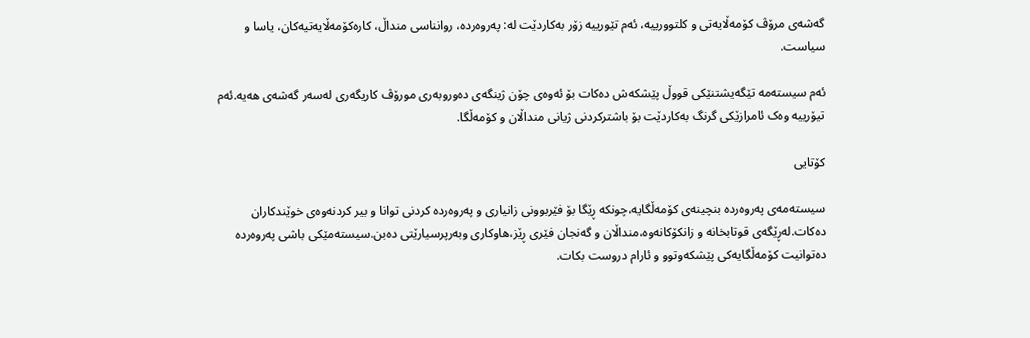گەشەی مرۆڤ کۆمەڵایەتی و کلتوورییە، ئەم تێورییە زۆر بەکاردێت لە: پەروەردە، روانناسی منداڵ، کارەکۆمەڵایەتیەکان، یاسا و سیاست.

ئەم سیستەمە تێگەیشتنێکی قووڵ پێشکەش دەکات بۆ ئەوەی چۆن ژینگەی دەوروبەری مورۆڤ کاریگەری لەسەر گەشەی هەیە.ئەم تیۆرییە وەک ئامرازێکی گرنگ بەکاردێت بۆ باشترکردنی ژیانی منداڵان و کۆمەڵگا.

کۆتایی

سیستەمەی پەروەردە بنچینەی کۆمەڵگایە،چونکە ڕێگا بۆ فێربوونی زانیاری و پەروەردە کردنی توانا و بیر کردنەوەی خوێندکاران دەکات.لەڕێگەی قوتابخانە و زانکۆکانەوە،منداڵان و گەنجان فێری ڕێز،هاوکاری وبەرپرسیارێتی دەبن.سیستەمێکی باشی پەروەردە دەتوانیت کۆمەڵگایەکی پێشکەوتوو و ئارام دروست بکات.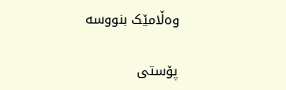وەڵامێک بنووسە

پۆستی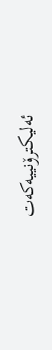ئەلیکترۆنییەکەت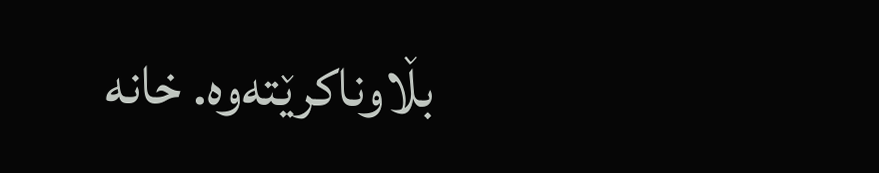بڵاوناکرێتەوە. خانە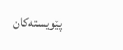پێویستەکان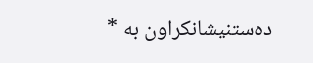دەستنیشانکراون بە *